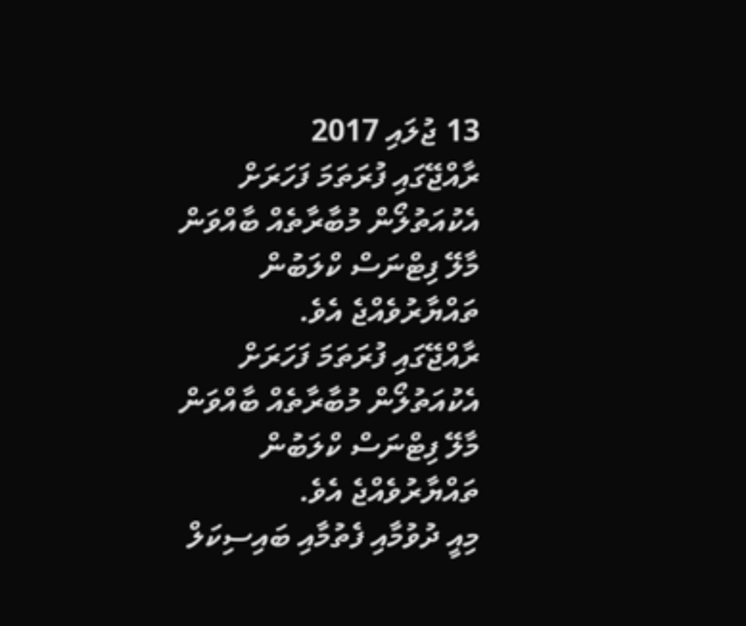13 ޖުލައި 2017
ރާއްޖޭގައި ފުރަތަމަ ފަހަރަށް އެކުއަތުލޯން މުބާރާތެއް ބާއްވަން މާލޭ ފިޓްނަސް ކްލަބުން ތައްޔާރުވެއްޖެ އެވެ.
ރާއްޖޭގައި ފުރަތަމަ ފަހަރަށް އެކުއަތުލޯން މުބާރާތެއް ބާއްވަން މާލޭ ފިޓްނަސް ކްލަބުން ތައްޔާރުވެއްޖެ އެވެ.
މިއީ ދުވުމާއި ފެތުމާއި ބައިސިކަލް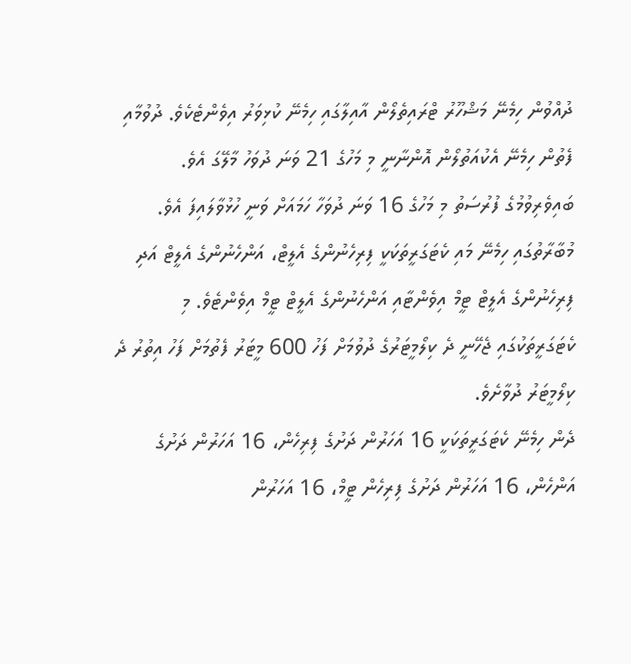ދުއްވުން ހިމެނޭ މަޝްހޫރު ޓްރައިތެލޯން އާއިލާގައި ހިމެނޭ ކުޅިވަރު އިވެންޓެކެވެ. ދުވުމާއި ފެތުން ހިމެނޭ އެކުއަތުލޯން އޮންނާނީ މި މަހުގެ 21 ވަނަ ދުވަހު މާލޭގަ އެވެ. ބައިވެރިވުމުގެ ފުރުސަތު މި މަހުގެ 16 ވަނަ ދުވަހާ ހަމައަށް ވަނީ ހުޅުވާލައިފަ އެވެ.
މުބާރާތުގައި ހިމެނޭ މައި ކެޓަގަރީތަކަކީ ފިރިހެނުންގެ އެލީޓް، އަންހެނުންގެ އެލީޓް އަދި ފިރިހެނުންގެ އެލީޓް ޓީމް އިވެންޓާއި އަންހެނުންގެ އެލީޓް ޓީމް އިވެންޓެވެ. މި ކެޓަގަރީތަކުގައި ޖެހޭނީ ދެ ކިލޯމީޓަރުގެ ދުވުމަށް ފަހު 600 މީޓަރު ފެތުމަށް ފަހު އިތުރު ދެ ކިލޯމީޓަރު ދުވާށެވެ.
ދެން ހިމެނޭ ކެޓަގަރީތަކަކީ 16 އަހަރުން ދަށުގެ ފިރިހެން، 16 އަހަރުން ދަށުގެ އަންހެން، 16 އަހަރުން ދަށުގެ ފިރިހެން ޓީމް، 16 އަހަރުން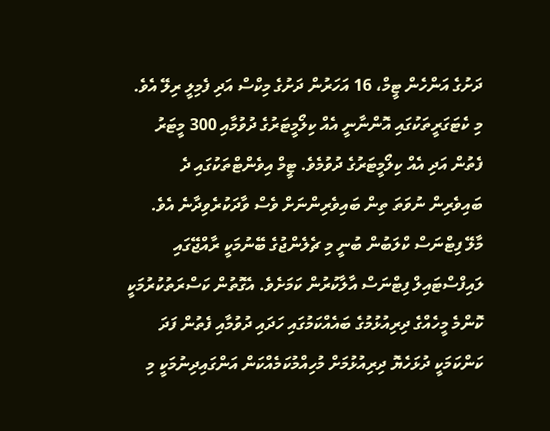ދަށުގެ އަންހެން ޓީމް، 16 އަހަރުން ދަށުގެ މިކްސް އަދި ފެމިލީ ރިލޭ އެވެ. މި ކެޓަގަރީތަކުގައި އޮންނާނީ އެއް ކިލޯމީޓަރުގެ ދުވުމާއި 300 މީޓަރު ފެތުން އަދި އެއް ކިލޯމީޓަރުގެ ދުވުމެވެ. ޓީމް އިވެންޓްތަކުގައި ދެ ބައިވެރިން ނުވަތަ ތިން ބައިވެރިންނަށް ވެސް ވާދަކުރެވިދާނެ އެވެ.
މާލޭ ފިޓްނަސް ކްލަބުން ބުނީ މި ޗެލެންޖުގެ ބޭނުމަކީ ރާއްޖޭގައި ލައިފްސްޓައިލް ފިޓްނަސް އާލާކުރުން ކަމަށެވެ. އެގޮތުން ކަސްރަތުކުރުމަކީ ކޮންމެ މީހެއްގެ ދިރިއުޅުމުގެ ބައެއްކަމުގައި ހަދައި ދުވުމާއި ފެތުން ފަދަ ކަންކަމަކީ ދުޅަހެޔޮ ދިރިއުޅުމަށް މުހިއްމުކަމެއްކަން އަންގައިދިނުމަކީ މި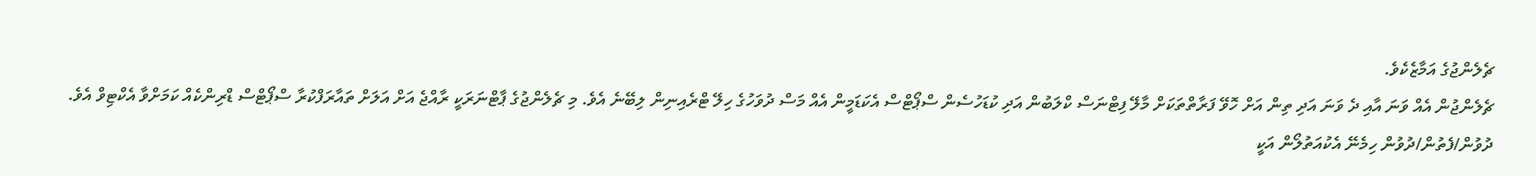ޗެލެންޖުގެ އަމާޒެކެވެ.
ޗެލެންޖުން އެއް ވަނަ އާއި ދެ ވަނަ އަދި ތިން އަށް ހޮވޭ ފަރާތްތަކަށް މާލޭ ފިޓްނަސް ކްލަބުން އަދި ކުޑަހުސެން ސްޕޯޓްސް އެކަޑަމީން އެއް މަސް ދުވަހުގެ ހިލޭ ޓްރެއިނިން ލިބޭނެ އެވެ. މި ޗެލެންޖުގެ ޕާޓްނަރަކީ ރާއްޖެ އަށް އަލަށް ތައާރަފްކުރާ ސްޕޯޓްސް ޑްރިންކެއް ކަމަށްވާ އެކްޓިވް އެވެ.
ދުވުން/ފެތުން/ދުވުން ހިމެނޭ އެކުއަތުލޯން އަކީ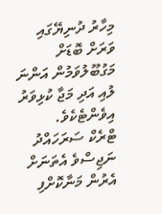މިހާރު ދުނިޔޭގައި ވަރަށް ބޮޑަށް މަގުބޫލުވަމުން އަންނަ ލުއި އަދި މަޖާ ކުޅިވަރު އިވެންޓެކެވެ.
ޓްރެކް ސަރަހައްދު ނަޖިސްވެ އެތަނަށް އެރުން މަނާކޮށްފި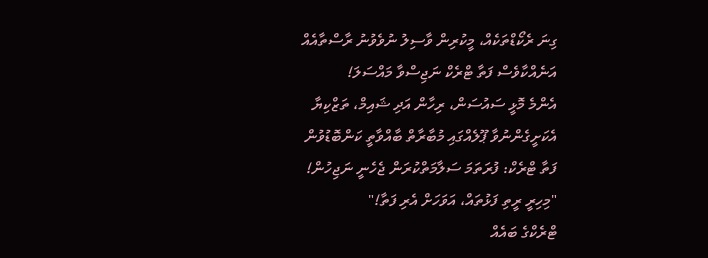ގިނަ ރެކޯޑްތަކެއް، މީކުރިން ވާސިލު ނުވެވުނު ރާސްތާއެއް
އަނެއްކާވެސް ފަތާ ޓްރެކް ނަޖިސްވާ މައްސަލަ!
އެންމެ މޮޅީ ސައުސަން، ރިހާން އަދި ޝައިމް، ތަޒްކިޔާ
އެކަށީގެންނުވާ ޕޫލެއްގައި މުބާރާތް ބާއްވާތީ ކަންބޮޑުވުން
ފަތާ ޓްރެކް: ފުރަތަމަ ސަލާމަތްކުރަން ޖެހެނީ ނަޖިހުން!
"މިހިރީ ރީތި ފަޅުތައް، އަވަހަށް އެރި ފަތާ!"
ޓްރެކްގެ ބައެއް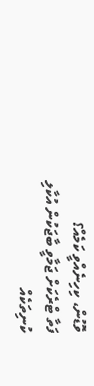ވޮޑުން، ކިހިނެއްވީ ކަމެއް؟
ފަތާ ޓްރެކަށް ޖަމާވީ ބާޖަކުން އުކާލި ކުނިތަކެއް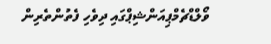ވޯލްޑްޗެމްޕިއަންޝިޕްގައި ދިވެހި ފެތުންތެރިން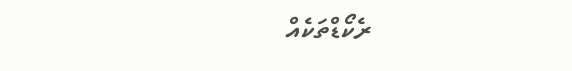ރެކޯޑްތަކެއް